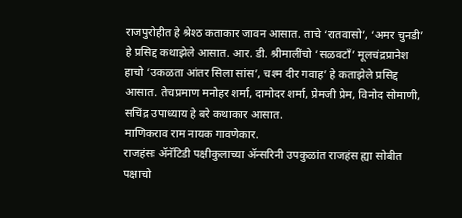राजपुरोहीत हे श्रेश्ठ कताकार जावन आसात. ताचे ‘रातवासो’, ‘अमर चुनडी’ हे प्रसिद्द कथाझेले आसात. आर. डी. श्रीमालींचो ‘सळवटाँ’ मूलचंद्रप्रानेश हाचो ‘उकळता आंतर सिला सांस’, चश्म दीर गवाह’ हे कताझेले प्रसिद्द आसात. तेचप्रमाण मनोहर शर्मा, दामोदर शर्मा, प्रेमजी प्रेम, विनोद सोमाणी, सचिंद्र उपाध्याय हे बरे कथाकार आसात.
माणिकराव राम नायक गावणेकार.
राजहंसः ॲनॅटिडी पक्षीकुलाच्या ॲन्सरिनी उपकुळांत राजहंस ह्या सोबीत पक्षाचो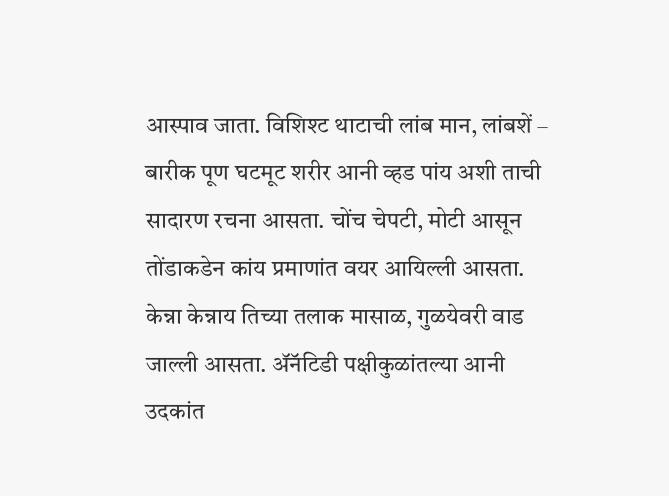आस्पाव जाता. विशिश्ट थाटाची लांब मान, लांबशें – बारीक पूण घटमूट शरीर आनी व्हड पांय अशी ताची
सादारण रचना आसता. चोंच चेपटी, मोटी आसून तोंडाकडेन कांय प्रमाणांत वयर आयिल्ली आसता. केन्ना केन्नाय तिच्या तलाक मासाळ, गुळयेवरी वाड जाल्ली आसता. ॲनॅटिडी पक्षीकुळांतल्या आनी उदकांत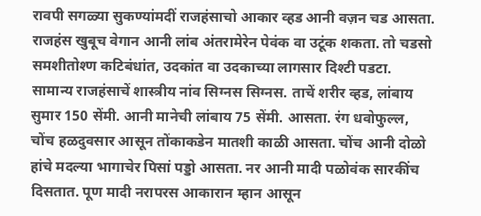रावपी सगळ्या सुकण्यांमदीं राजहंसाचो आकार व्हड आनी वज़न चड आसता. राजहंस खुबूच वेगान आनी लांब अंतरामेरेन पेवंक वा उटूंक शकता. तो चडसो समशीतोश्ण कटिबंधांत, उदकांत वा उदकाच्या लागसार दिश्टी पडटा.
सामान्य राजहंसाचें शास्त्रीय नांव सिग्नस सिग्नस. ताचें शरीर व्हड, लांबाय सुमार 150 सेंमी. आनी मानेची लांबाय 75 सेंमी. आसता. रंग धवोफुल्ल, चोंच हळदुवसार आसून तोंकाकडेन मातशी काळी आसता. चोंच आनी दोळो हांचे मदल्या भागाचेर पिसां पड्डो आसता. नर आनी मादी पळोवंक सारकींच दिसतात. पूण मादी नरापरस आकारान म्हान आसून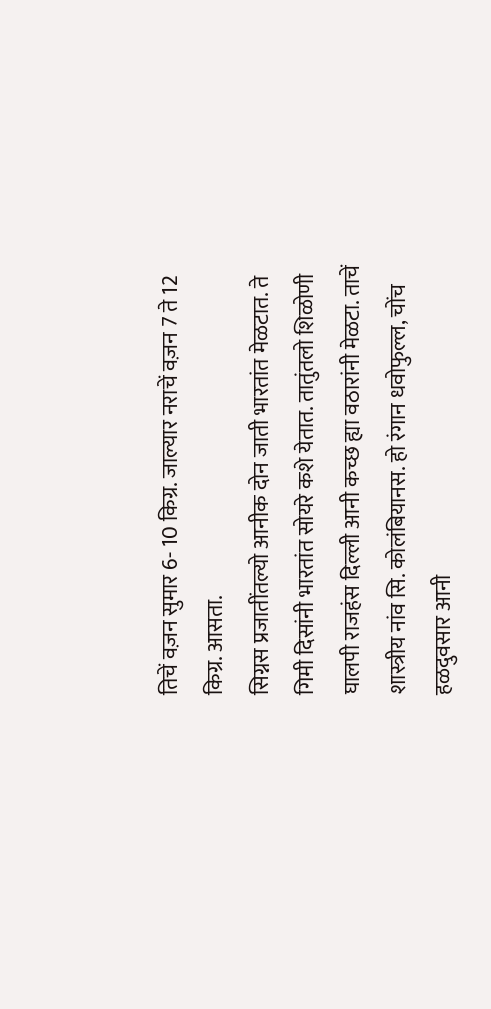तिचें वज़न सुमार 6- 10 किग्र. जाल्यार नराचें वज़न 7 ते 12 किग्र. आसता.
सिग्नस प्रजातींतल्यो आनीक दोन जाती भारतांत मेळटात. ते गिमी दिसांनी भारतांत सोयरे कशे येतात. तातुंतलो शिळोणी घालपी राजहंस दिल्ली आनी कच्छ ह्या वठारांनी मेळटा. ताचें शास्त्रीय नांव सि. कोलंबियानस. हो रंगान धवोफुल्ल, चोंच हळदुवसार आनी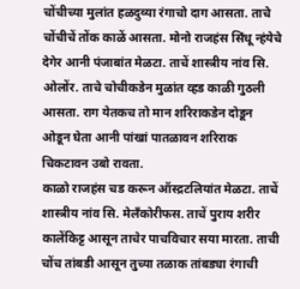चोंचीच्या मुलांत हळदुव्या रंगाचो दाग आसता. ताचे चोंचीचें तोंक काळें आसता. मोनो राजहंस सिंधू न्हंयेचे देगेर आनी पंजाबांत मेळटा. ताचें शास्त्रीय नांव सि. ओलोंर. ताचे चोचीकडेन मुळांत व्हड काळी गुठली आसता. राग येतकच तो मान शरिराकडेन दोडून ओडून घेता आनी पांखां पातळावन शरिराक चिकटावन उबो रावता.
काळो राजहंस चड करून ऑस्द्रटलियांत मेळटा. ताचें शास्त्रीय नांव सि. मेलँकोरीफस. ताचें पुराय शरीर कालेंकिट्ट आसून ताचेर पाचविचार सया मारता. ताची चोंच तांबडी आसून तुच्या तळाक तांबड्या रंगाची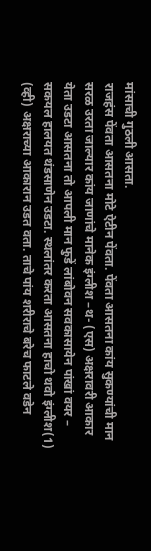मांसाची गुठली आसता.
राजहंस पेंवता आसतना मोटे ऐटीन पेंवता. पेंवता आसतना कांय सुकण्यांची मान सरळ उरता जाल्यार कांय जाणांचे मानेक इंग्लीश –थ- (एस) अक्षरावरी आकार येता उडटा आसतना तो आपली मान फुडें लांबोवन सवकासायेन पांखां वयर – सकयल हालयत थंडसाणेन उडटा. स्थलांतर करता आसतना हाचो थवो इंग्लीश(1) (व्ही) अक्षराच्या आकारान उडत वता. ताचे पांय शरीराचे बरेच फाटले वडेन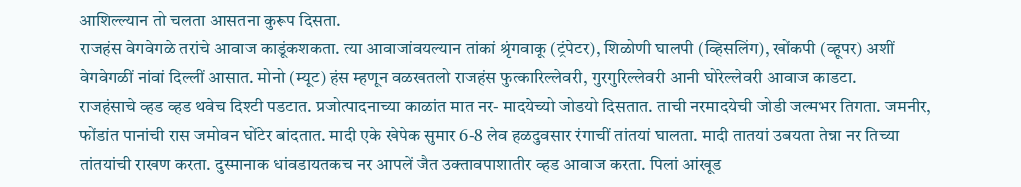आशिल्ल्यान तो चलता आसतना कुरूप दिसता.
राजहंस वेगवेगळे तरांचे आवाज काडूंकशकता. त्या आवाजांवयल्यान तांकां श्रृंगवाकू (ट्रंपेटर), शिळोणी घालपी (व्हिसलिंग), खोंकपी (व्हूपर) अशीं वेगवेगळीं नांवां दिल्लीं आसात. मोनो (म्यूट) हंस म्हणून वळखतलो राजहंस फुत्कारिल्लेवरी, गुरगुरिल्लेवरी आनी घोरेल्लेवरी आवाज काडटा.
राजहंसाचे व्हड व्हड थवेच दिश्टी पडटात. प्रजोत्पादनाच्या काळांत मात नर- मादयेच्यो जोडयो दिसतात. ताची नरमादयेची जोडी जल्मभर तिगता. जमनीर, फोंडांत पानांची रास जमोवन घोंटेर बांदतात. मादी एके खेपेक सुमार 6-8 लेव हळदुवसार रंगाचीं तांतयां घालता. मादी तातयां उबयता तेन्ना नर तिच्या तांतयांची राखण करता. दुस्मानाक धांवडायतकच नर आपलें जैत उक्तावपाशातीर व्हड आवाज करता. पिलां आंखूड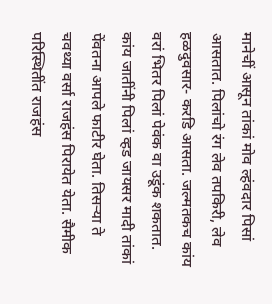मानेचीं आसून तांकां मोव ल्हंवदार पिसां आसतात. पिलांचो रंग लेव तपकिरी, लेव हळदुवसार- करडि आसता. जल्मतकच कांय वरां भितर पिलां पेवंक वा उडूंक शकतात. कांय जातींनी पिलां व्हड जायसर मादी तांकां पेंवतना आपले फाटीर घेता. तिसऱ्या ते चवथ्या वर्सा राजहंस पिरायेत येता. सैमीक परिस्थितींत राजहंस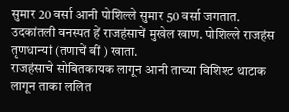सुमार 20 वर्सा आनी पोशिल्ले सुमार 50 वर्सा जगतात.
उदकांतली वनस्पत हें राजहंसाचें मुखेल खाण. पोशिल्ले राजहंस तृणधान्यां (तणाचें बीं ) खाता.
राजहंसाचे सोबितकायक लागून आनी ताच्या विशिश्ट थाटाक लागून ताका ललित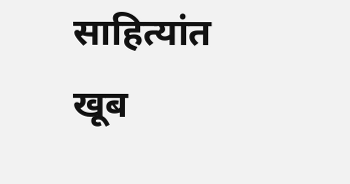साहित्यांत खूब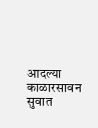आदल्या काळारसावन सुवात